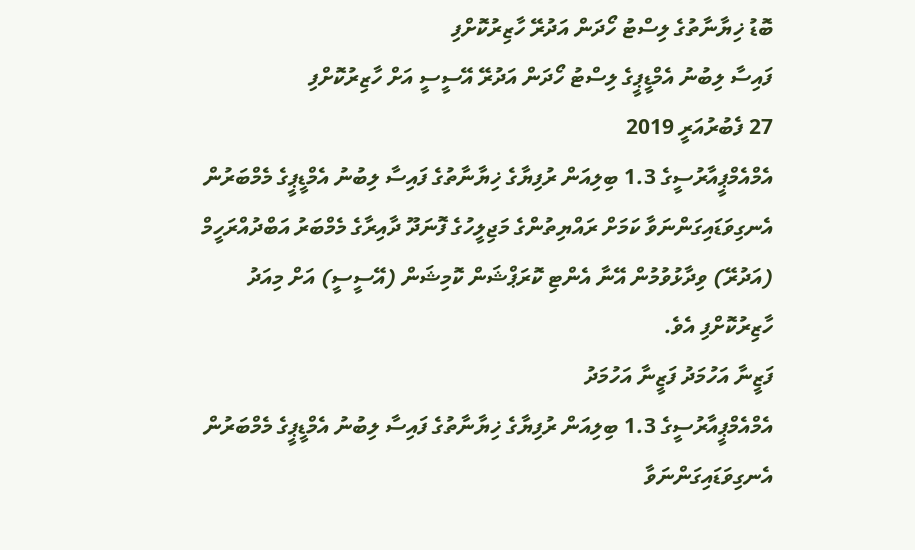ބޮޑު ޚިޔާނާތުގެ ލިސްޓު ހޯދަން އަދުރޭ ހާޒިރުކޮށްފި
ފައިސާ ލިބުނު އެމްޑީޕީގެ ލިސްޓު ހޯދަން އަދުރޭ އޭސީސީ އަށް ހާޒިރުކޮށްފި
27 ފެބުރުއަރީ 2019
އެމްއެމްޕީއާރުސީގެ 1.3 ބިލިއަން ރުފިޔާގެ ޚިޔާނާތުގެ ފައިސާ ލިބުނު އެމްޑީޕީގެ މެމްބަރުން އެނގިވަޑައިގަންނަވާ ކަމަށް ރައްޔިތުންގެ މަޖިލީހުގެ ފޮނަދޫ ދާއިރާގެ މެމްބަރު އަބްދުއްރަހީމް (އަދުރޭ) ވިދާޅުވުމުން އޭނާ އެންޓި ކޮރަޕްޝަން ކޮމިޝަން (އޭސީސީ) އަށް މިއަދު ހާޒިރުކޮށްފި އެވެ.
ފަޒީނާ އަހުމަދު ފަޒީނާ އަހުމަދު
އެމްއެމްޕީއާރުސީގެ 1.3 ބިލިއަން ރުފިޔާގެ ޚިޔާނާތުގެ ފައިސާ ލިބުނު އެމްޑީޕީގެ މެމްބަރުން އެނގިވަޑައިގަންނަވާ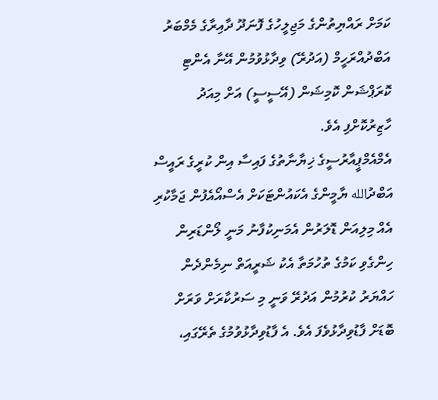ކަމަށް ރައްޔިތުންގެ މަޖިލީހުގެ ފޮނަދޫ ދާއިރާގެ މެމްބަރު އަބްދުއްރަހީމް (އަދުރޭ) ވިދާޅުވުމުން އޭނާ އެންޓި ކޮރަޕްޝަން ކޮމިޝަން (އޭސީސީ) އަށް މިއަދު ހާޒިރުކޮށްފި އެވެ.
އެމްއެމްޕީއާރުސީގެ ޚިޔާނާތުގެ ފައިސާ އިން ކުރީގެ ރައީސް އަބްދުالله ޔާމީންގެ އެކައުންޓަކަށް އެސްއޯއެފުން ޖަމާކުރި އެއް މިލިއަން ޑޮލަރުން އެމަނިކުފާނު މަނީ ލޯންޑަރިން ހިންގެވި ކަމުގެ ތުހުމަތާ އެކު ޝަރީއަތް ނިމެންދެން ހައްޔަރު ކުރުމުން އަދުރޭ ވަނީ މި ސަރުކާރަށް ވަރަށް ބޮޑަށް ފާޑުވިދާޅުވެފަ އެވެ. އެ ފާޑުވިދާޅުވުމުގެ ތެރޭގައި،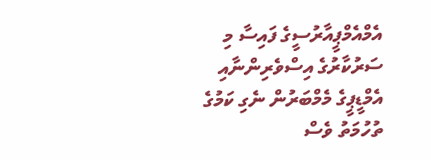އެމްއެމްޕީއާރުސީގެ ފައިސާ މި ސަރުކާރުގެ އިސްވެރިންނާއި އެމްޑީޕީގެ މެމްބަރުން ނެގި ކަމުގެ ތުހުމަތު ވެސް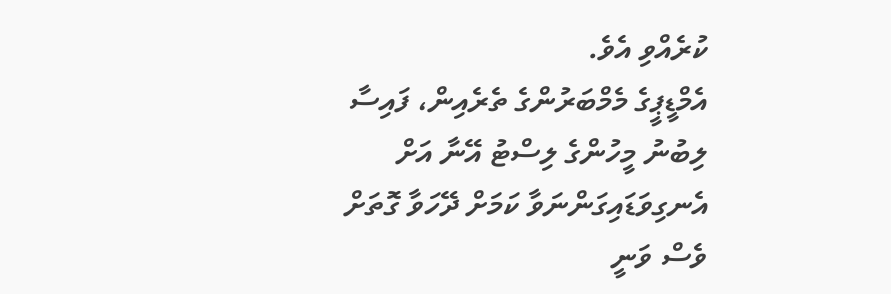ކުރެއްވި އެވެ.
އެމްޑީޕީގެ މެމްބަރުންގެ ތެރެއިން، ފައިސާ ލިބުނު މީހުންގެ ލިސްޓު އޭނާ އަށް އެނގިވަޑައިގަންނަވާ ކަމަށް ދޭހަވާ ގޮތަށް ވެސް ވަނީ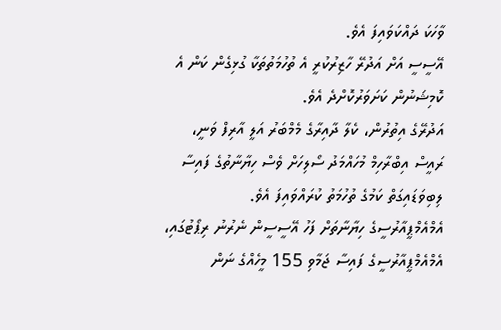ވާހަކަ ދައްކަވައިފަ އެވެ.
އޭސީސީ އަށް އަދުރޭ ހާޒިރުކުރީ އެ ތުހުމަތުތަކާ ގުޅިގެން ކަން އެ ކޮމިޝަނުން ކަށަވަރުކޮށްދެ އެވެ.
އަދުރޭގެ އިތުރުން، ކެލާ ދާއިރާގެ މެމްބަރު އަލީ އާރިފް ވަނީ، ރައީސް އިބްރާހިމް މުހައްމަދު ސޯލިހަށް ވެސް ހިޔާނާތުގެ ފައިސާ ލިބިވަޑައިގަތް ކަމުގެ ތުހުމަތު ކުރައްވައިފަ އެވެ.
އެމްއެމްޕީއާރުސީގެ ހިޔާނާތަށް ފަހު އޭސީސީން ނެރުނު ރިޕޯޓުގައި، އެމްއެމްޕީއާރުސީގެ ފައިސާ ޖަމާވި 155 މީހެއްގެ ނަން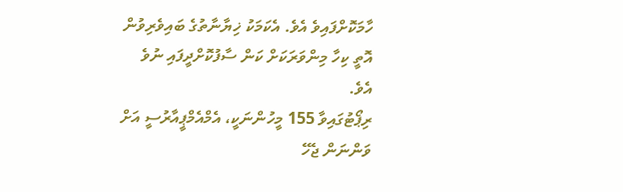ހާމަކޮށްފައިވެ އެވެ. އެކަމަކު ޚިޔާނާތުގެ ބައިވެރިވުން އޮތީ ކިހާ މިންވަރަކަށް ކަން ސާފުކޮށްދީފައި ނުވެ އެވެ.
ރިޕޯޓުގައިވާ 155 މީހުންނަކީ، އެމްއެމްޕީއާރުސީ އަށް ވަންނަން ޖެހޭ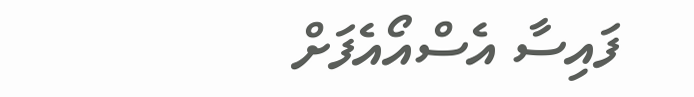ފައިސާ އެސްއޯއެފަށް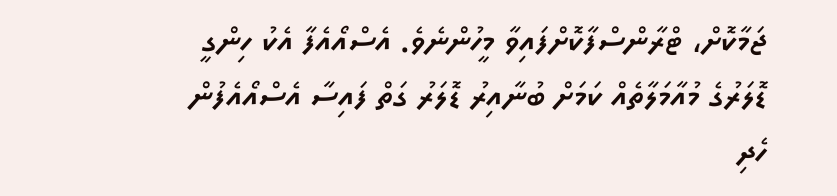ޖަމާކޮށް، ޓްރާންސްފާކޮށްފައިވާ މީހުންނެވެ. އެސްއޯއެފާ އެކު ހިންގީ ޑޮލަރުގެ މުއާމަލާތެއް ކަމަށް ބުނާއިރު ޑޮލަރު ގަތް ފައިސާ އެސްއޯއެފުން ހެދި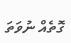ގޮތެއް ނުވަތަ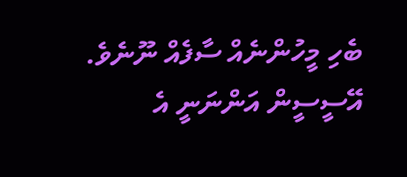ބެހި މީހުންނެއް ސާފެއް ނޫނެވެ.
އޭސީސީން އަންނަނީ އެ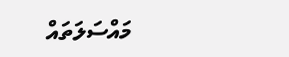މައްސަލަތައް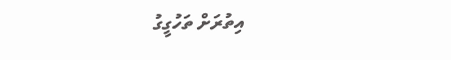އިތުރަށް ތަހުގީގު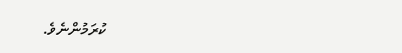ކުރަމުންނެވެ.